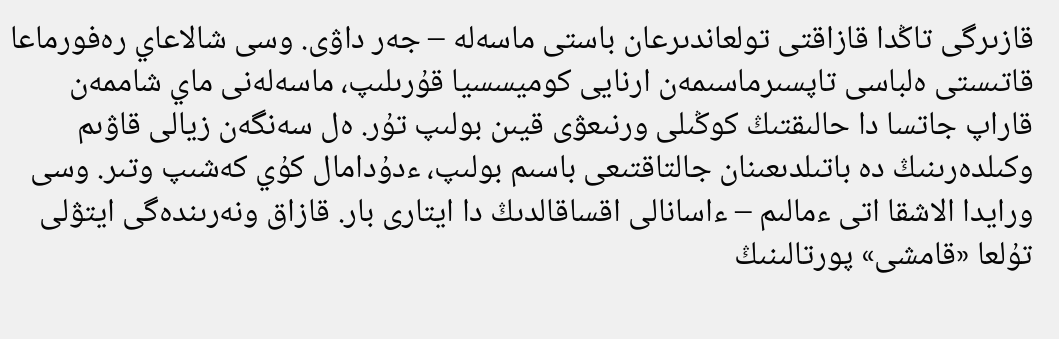قازىرگى تاڭدا قازاقتى تولعاندىرعان باستى ماسەلە – جەر داۋى. وسى شالاعاي رەفورماعا قاتىستى ەلباسى تاپسىرماسىمەن ارنايى كوميسسيا قۇرىلىپ، ماسەلەنى ماي شاممەن قاراپ جاتسا دا حالىقتىڭ كوڭىلى ورنىعۋى قيىن بولىپ تۇر. ەل سەنگەن زيالى قاۋىم وكىلدەرىنىڭ دە باتىلدىعىنان جالتاقتىعى باسىم بولىپ، ءدۇدامال كۇي كەشىپ وتىر. وسى ورايدا الاشقا اتى ءمالىم – ءاسانالى اقساقالدىڭ دا ايتارى بار. قازاق ونەرىندەگى ايتۋلى تۇلعا «قامشى» پورتالىنىڭ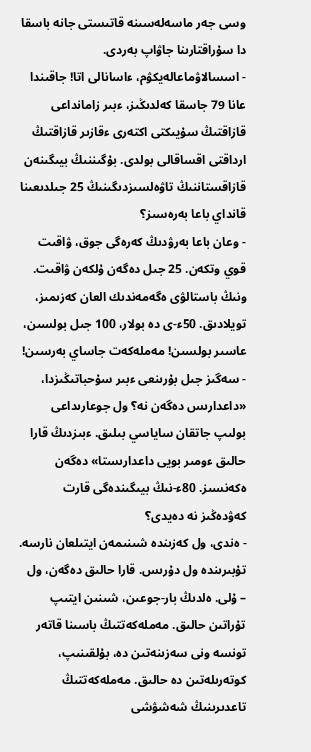وسى جەر ماسەلەسىنە قاتىستى جانە باسقا دا سۇراقتارىنا جاۋاپ بەردى.
- اسسالاۋماعالەيكۋم، ءاسانالى اتا! جاقىندا عانا 79 جاسقا كەلدىڭىز، ءبىر زامانداعى قازاقتىڭ سۇيىكتى اكتەرى ءقازىر قازاقتىڭ ارداقتى اقساقالى بولدى. بۇگىننىڭ بيىگىنەن قازاقستاننىڭ تاۋەلسىزدىگىنىڭ 25 جىلدىعىنا قانداي باعا بەرەسىز؟
- وعان باعا بەرۋدىڭ كەرەگى جوق، ۋاقىت قوي وتكەن. 25 جىل دەگەن ۇلكەن ۋاقىت. ونىڭ باستالۋى ەگەمەندىك العان كەزىمىز، تويلادىق. 50ء-ى دە بولار، 100 جىل بولسىن، عاسىر بولسىن! مەملەكەت جاساي بەرسىن!
- سەگىز جىل بۇرىنعى ءبىر سۇحباتىڭىزدا، «داعدارىس دەگەن نە؟ ول جوعارىداعى بولىپ جاتقان ساياسي بىلىق. ءبىزدىڭ قارا حالىق ءومىر بويى داعدارىستا» دەگەن ەكەنسىز. 80ء-نىڭ بيىگىندەگى قارت كەۋدەڭىز نە دەيدى؟
- ەندى، ول كەزىندە شىنىمەن ايتىلعان نارسە. تۇبىرىندە ول دۇرىس. قارا حالىق دەگەن، ول – ۇلى. ەلدىڭ بار-جوعىن، شىنىن ايتىپ تۇراتىن حالىق. مەملەكەتتىڭ باسىنا قاتەر تونسە ونى سەزىنەتىن دە، بۇلقىنىپ، كوتەرىلەتىن دە حالىق. مەملەكەتتىڭ تاعدىرىنىڭ شەشۋشى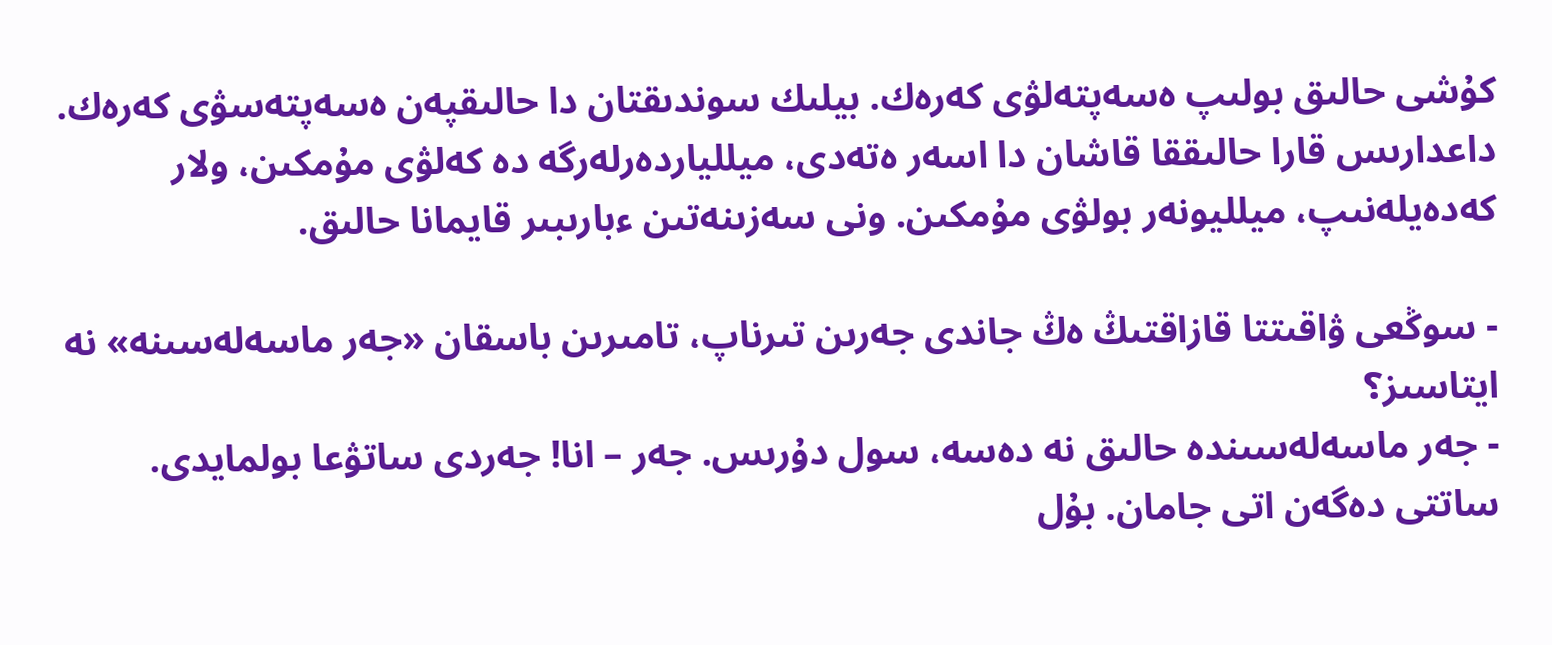كۇشى حالىق بولىپ ەسەپتەلۋى كەرەك. بيلىك سوندىقتان دا حالىقپەن ەسەپتەسۋى كەرەك. داعدارىس قارا حالىققا قاشان دا اسەر ەتەدى، ميللياردەرلەرگە دە كەلۋى مۇمكىن، ولار كەدەيلەنىپ، ميلليونەر بولۋى مۇمكىن. ونى سەزىنەتىن ءبارىبىر قايمانا حالىق.

- سوڭعى ۋاقىتتا قازاقتىڭ ەڭ جاندى جەرىن تىرناپ، تامىرىن باسقان «جەر ماسەلەسىنە» نە ايتاسىز؟
- جەر ماسەلەسىندە حالىق نە دەسە، سول دۇرىس. جەر – انا! جەردى ساتۋعا بولمايدى. ساتتى دەگەن اتى جامان. بۇل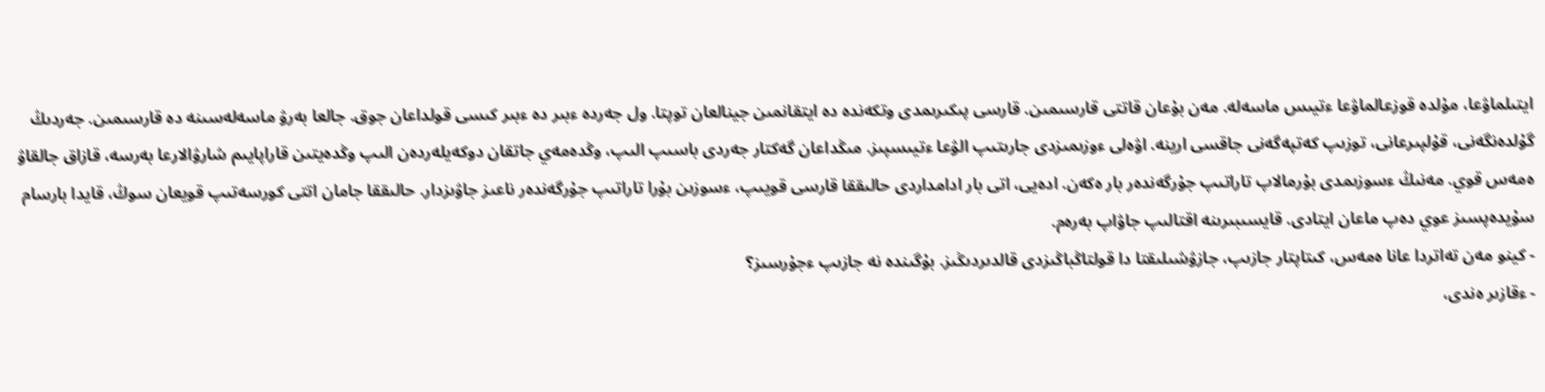ايتىلماۋعا، مۇلدە قوزعالماۋعا ءتيىس ماسەلە. مەن بۇعان قاتتى قارسىمىن. قارسى پىكىرىمدى وتكەندە دە ايتقانمىن جينالعان توپتا. ول جەردە ءبىر دە ءبىر كىسى قولداعان جوق. جالعا بەرۋ ماسەلەسىنە دە قارسىمىن. جەردىڭ گۇلدەنگەنى، قۇلپىرعانى، توزىپ كەتپەگەنى جاقسى ارينە. اۋەلى ءوزىمىزدى جارىتىپ الۋعا ءتيىسپىز. مىڭداعان گەكتار جەردى باسىپ الىپ، وڭدەمەي جاتقان دوكەيلەردەن الىپ وڭدەيتىن قاراپايىم شارۋالارعا بەرسە، قازاق جالقاۋ ەمەس قوي. مەنىڭ ءسوزىمدى بۇرمالاپ تاراتىپ جۇرگەندەر بار ەكەن. ادەيى، اتى بار ادامداردى حالىققا قارسى قويىپ، ءسوزىن بۇرا تاراتىپ جۇرگەندەر ناعىز جاۋىزدار. حالىققا جامان اتتى كورسەتىپ قويعان سوڭ، قايدا بارسام سۇيدەپسىز عوي دەپ ماعان ايتادى. قايسىبىرىنە اقتالىپ جاۋاپ بەرەم.
- كينو مەن تەاتردا عانا ەمەس، كىتاپتار جازىپ، جازۋشىلىقتا دا قولتاڭباڭىزدى قالدىردىڭىز. بۇگىندە نە جازىپ ءجۇرسىز؟
- ءقازىر ەندى،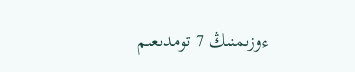ءوزىمنىڭ 7 تومدىعىم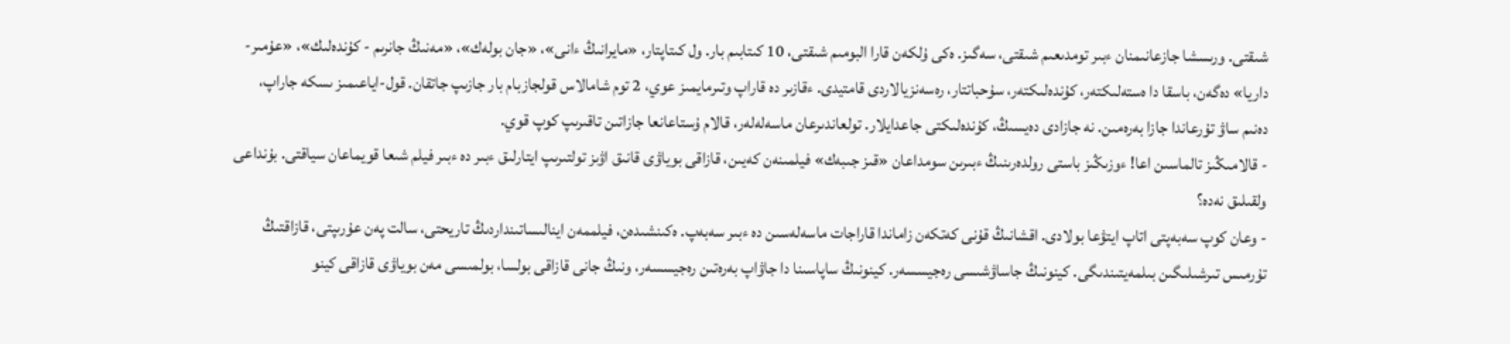شىقتى. ورىسشا جازعانىمنان ءبىر تومدىعىم شىقتى، سەگىز. ەكى ۇلكەن قارا البومىم شىقتى، 10 كىتابىم بار. ول كىتاپتار، «مايرانىڭ ءانى»، «جان بولەك»، «مەنىڭ جانرىم - كۇندەلىك»، «عۇمىر-داريا» دەگەن، باسقا دا ەستەلىكتەر، كۇندەلىكتەر، سۇحباتتار، رەسەنزيالاردى قامتيدى. ءقازىر دە قاراپ وتىرمايمىز عوي، 2 توم شامالاس قولجازبام بار جازىپ جاتقان. قول-اياعىمىز ىسكە جاراپ، دەنىم ساۋ تۇرعاندا جازا بەرەمىن. نە جازادى دەيسىڭ، كۇندەلىكتى جاعدايلار. تولعاندىرعان ماسەلەلەر، قالام ۇستاعانعا جازاتىن تاقىرىپ كوپ قوي.
- قالامىڭىز تالماسىن اعا! ءوزىڭىز باستى رولدەرىنىڭ ءبىرىن سومداعان «قىز جىبەك» فيلمىنەن كەيىن، قازاقى بوياۋى قانىق اۋىز تولتىرىپ ايتارلىق ءبىر دە ءبىر فيلم شىعا قويماعان سياقتى. بۇنداعى ولقىلىق نەدە؟
- وعان كوپ سەبەپتى اتاپ ايتۋعا بولادى. اقشانىڭ قۇنى كەتكەن زاماندا قاراجات ماسەلەسىن دە ءبىر سەبەپ. ەكىنشىدەن، فيلممەن اينالىساتىنداردىڭ تاريحتى، سالت پەن عۇرىپتى، قازاقتىڭ تۇرمىس تىرشىلىگىن بىلمەيتىندىگى. كينونىڭ جاساۋشىسى رەجيسسەر. كينونىڭ ساپاسىنا دا جاۋاپ بەرەتىن رەجيسسەر، ونىڭ جانى قازاقى بولسا، بولمىسى مەن بوياۋى قازاقى كينو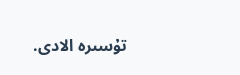تۇسىرە الادى.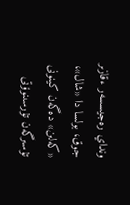ونداي رەجيسسەر ءقازىر جوق، بولسا دا «شال»، «كەلىن» دەگەن كينونى تۇسىرگەن تۇرسىنوۆتى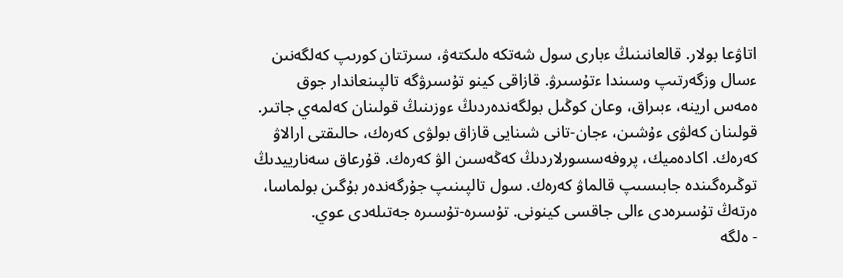اتاۋعا بولار. قالعانىنىڭ ءبارى سول شەتكە ەلىكتەۋ، سىرتتان كورىپ كەلگەنىن ءسال وزگەرتىپ وسىندا ءتۇسىرۋ. قازاقى كينو تۇسىرۋگە تالپىنعاندار جوق ەمەس ارينە، ءبىراق، وعان كوڭىل بولگەندەردىڭ ءوزىنىڭ قولىنان كەلمەي جاتىر. قولىنان كەلۋى ءۇشىن، ءجان-تانى شىنايى قازاق بولۋى كەرەك، حالىقتى ارالاۋ كەرەك. اكادەميك، پروفەسسورلاردىڭ كەڭەسىن الۋ كەرەك. قۇرعاق سەنارييدىڭ توڭىرەگىندە جابىسىپ قالماۋ كەرەك. سول تالپىنىپ جۇرگەندەر بۇگىن بولماسا، ەرتەڭ تۇسىرەدى ءالى جاقسى كينونى. تۇسىرە-تۇسىرە جەتىلەدى عوي.
- ەلگە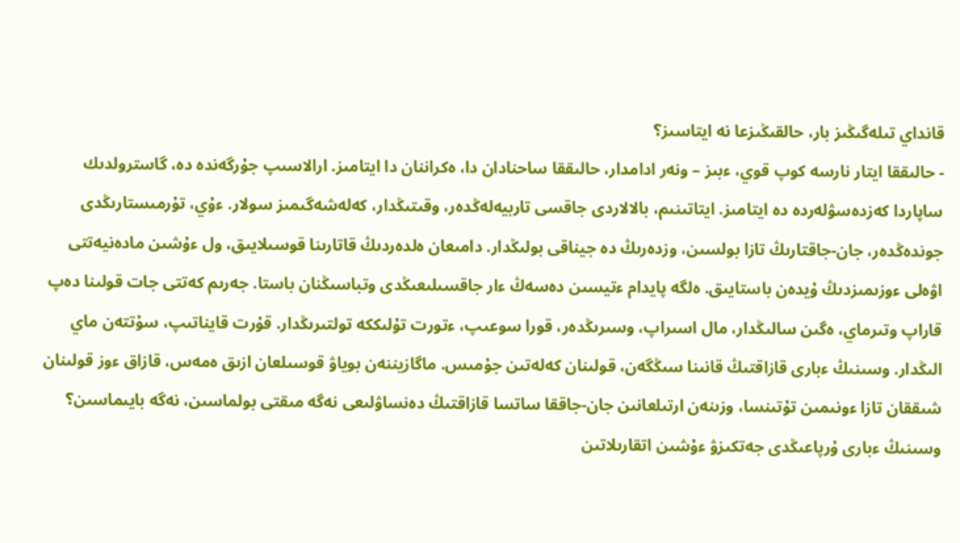قانداي تىلەگىڭىز بار، حالقىڭىزعا نە ايتاسىز؟
- حالىققا ايتار نارسە كوپ قوي، ءبىز – ونەر ادامدار، حالىققا ساحنادان دا، ەكراننان دا ايتامىز. ارالاسىپ جۇرگەندە دە، گاسترولدىك ساپاردا كەزدەسۋلەردە دە ايتامىز. ايتاتىنىم، بالالاردى جاقسى تاربيەلەڭدەر، وقىتىڭدار، كەلەشەگىمىز سولار. ءۇي، تۇرمىستارىڭدى جوندەڭدەر، جان-جاقتارىڭ تازا بولسىن، وزدەرىڭ دە جيناقى بولىڭدار. دامىعان ەلدەردىڭ قاتارىنا قوسىلايىق، ول ءۇشىن مادەنيەتتى اۋەلى ءوزىمىزدىڭ ۇيدەن باستايىق. ەلگە پايدام ءتيسىن دەسەڭ ءار جاقسىلىعىڭدى وتباسىڭنان باستا. جەرىم كەتتى جات قولىنا دەپ قاراپ وتىرماي، ەگىن سالىڭدار، مال اسىراپ، وسىرىڭدەر، قورا سوعىپ، ءتورت تۇلىككە تولتىرىڭدار. قۇرت قايناتىپ، سۇتتەن ماي الىڭدار. وسىنىڭ ءبارى قازاقتىڭ قانىنا سىڭگەن، قولىنان كەلەتىن جۇمىس. ماگازيننەن بوياۋ قوسىلعان ازىق ەمەس، قازاق ءوز قولىنان شىققان تازا ءونىمىن تۇتىنسا، وزىنەن ارتىلعانىن جان-جاققا ساتسا قازاقتىڭ دەنساۋلىعى نەگە مىقتى بولماسىن، نەگە بايىماسىن؟ وسىنىڭ ءبارى ۇرپاعىڭدى جەتكىزۋ ءۇشىن اتقارىلاتىن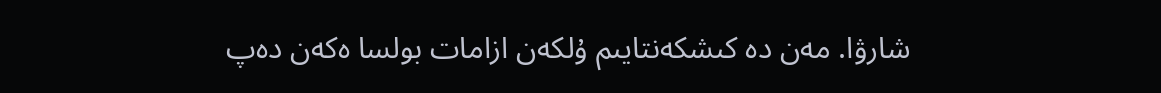شارۋا. مەن دە كىشكەنتايىم ۇلكەن ازامات بولسا ەكەن دەپ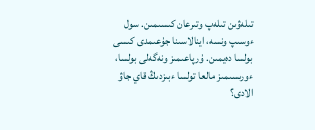تىلەۋىن تىلەپ وتىرعان كىسىمىن. سول ءوسىپ ونسە، اينالاسىنا جۇعىمدى كىسى بولسا دەيمىن. ۇرپاعىمىز ونەگەلى بولسا، ءورىسىمىز مالعا تولسا ءبىزدىڭ قاي جاۋ الادى؟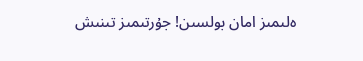ەلىمىز امان بولسىن! جۇرتىمىز تىنىش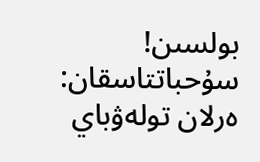بولسىن!
سۇحباتتاسقان: ەرلان تولەۋباي